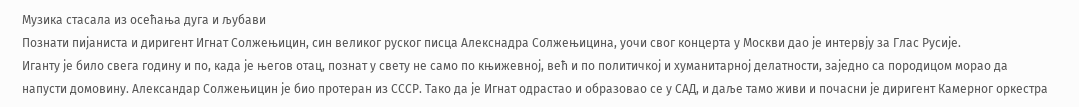Музика стасала из осећања дуга и љубави
Познати пијаниста и диригент Игнат Солжењицин, син великог руског писца Алекснадра Солжењицина, уочи свог концерта у Москви дао је интервју за Глас Русије.
Иганту је било свега годину и по, када је његов отац, познат у свету не само по књижевној, већ и по политичкој и хуманитарној делатности, заједно са породицом морао да напусти домовину. Александар Солжењицин је био протеран из СССР. Тако да је Игнат одрастао и образовао се у САД, и даље тамо живи и почасни је диригент Камерног оркестра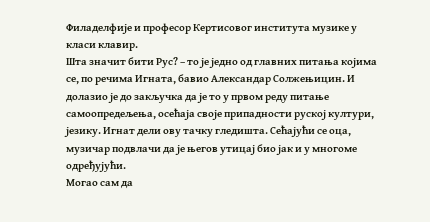Филаделфије и професор Кертисовог института музике у класи клавир.
Шта значит бити Рус? – то је једно од главних питања којима се, по речима Игната, бавио Александар Солжењицин. И долазио је до закључка да је то у првом реду питање самоопредељења, осећаја своје припадности руској култури, језику. Игнат дели ову тачку гледишта. Сећајући се оца, музичар подвлачи да је његов утицај био јак и у многоме одређујући.
Могао сам да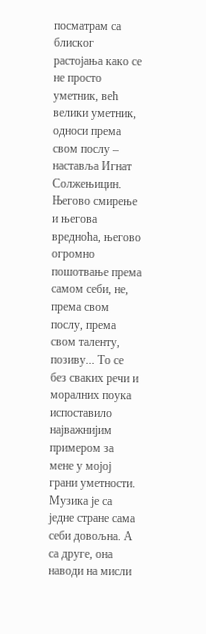посматрам са блиског растојања како се не просто уметник, већ велики уметник, односи према свом послу – наставља Игнат Солжењицин. Његово смирење и његова вредноћа, његово огромно пошотвање према самом себи, не, према свом послу, према свом таленту, позиву... То се без сваких речи и моралних поука испоставило најважнијим примером за мене у мојој грани уметности. Музика је са једне стране сама себи довољна. А са друге, она наводи на мисли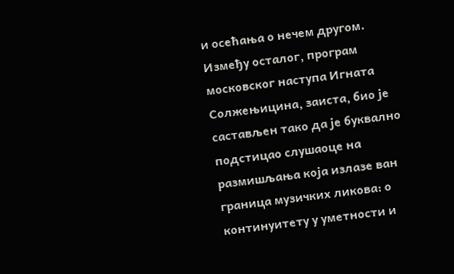и осећања о нечем другом.
Између осталог, програм московског наступа Игната Солжењицина, заиста, био је састављен тако да је буквално подстицао слушаоце на размишљања која излазе ван граница музичких ликова: о континуитету у уметности и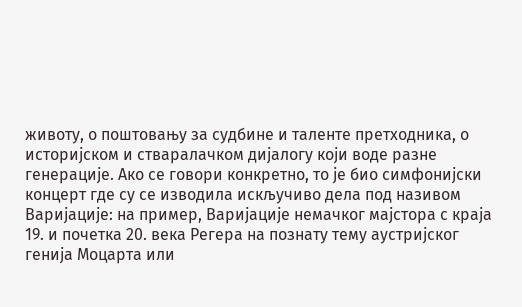животу, о поштовању за судбине и таленте претходника, о историјском и стваралачком дијалогу који воде разне генерације. Ако се говори конкретно, то је био симфонијски концерт где су се изводила искључиво дела под називом Варијације: на пример, Варијације немачког мајстора с краја 19. и почетка 20. века Регера на познату тему аустријског генија Моцарта или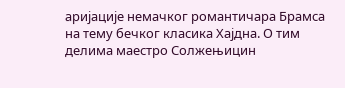аријације немачког романтичара Брамса на тему бечког класика Хајдна. О тим делима маестро Солжењицин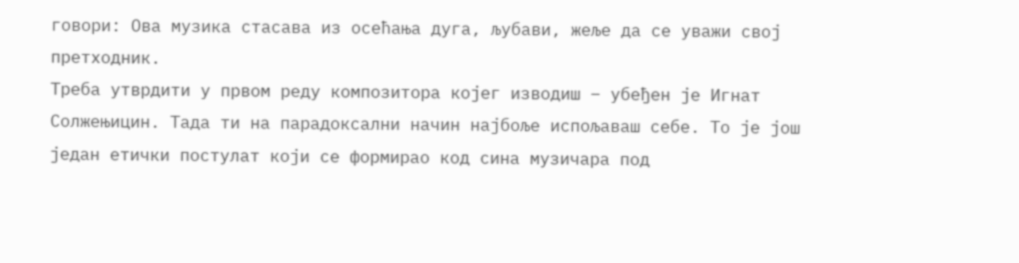говори: Ова музика стасава из осећања дуга, љубави, жеље да се уважи свој претходник.
Треба утврдити у првом реду композитора којег изводиш – убеђен је Игнат Солжењицин. Тада ти на парадоксални начин најбоље испољаваш себе. То је још један етички постулат који се формирао код сина музичара под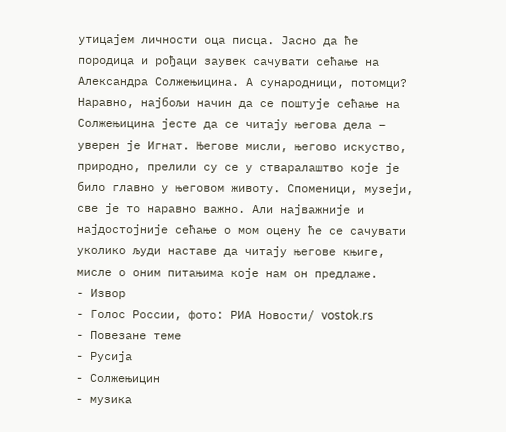утицајем личности оца писца. Јасно да ће породица и рођаци заувек сачувати сећање на Александра Солжењицина. А сународници, потомци?
Наравно, најбољи начин да се поштује сећање на Солжењицина јесте да се читају његова дела – уверен је Игнат. Његове мисли, његово искуство, природно, прелили су се у стваралаштво које је било главно у његовом животу. Споменици, музеји, све је то наравно важно. Али најважније и најдостојније сећање о мом оцену ће се сачувати уколико људи наставе да читају његове књиге, мисле о оним питањима које нам он предлаже.
- Извор
- Голос России, фото: РИА Новости/ vostok.rs
- Повезане теме
- Русија
- Солжењицин
- музика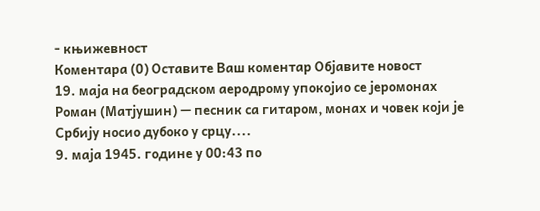- књижевност
Коментара (0) Оставите Ваш коментар Објавите новост
19. маја на београдском аеродрому упокојио се јеромонах Роман (Матјушин) — песник са гитаром, монах и човек који је Србију носио дубоко у срцу....
9. маја 1945. године у 00:43 по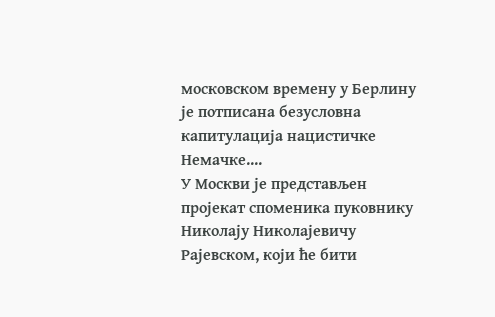московском времену у Берлину је потписана безусловна капитулација нацистичке Немачке....
У Москви је представљен пројекат споменика пуковнику Николају Николајевичу Рајевском, који ће бити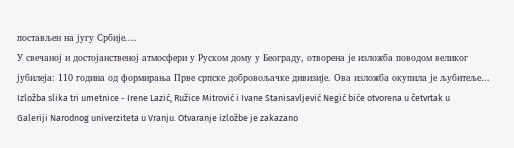постављен на југу Србије....
У свечаној и достојанственој атмосфери у Руском дому у Београду, отворена је изложба поводом великог јубилеја: 110 година од формирања Прве српске добровољачке дивизије. Ова изложба окупила је љубитеље...
Izložba slika tri umetnice - Irene Lazić, Ružice Mitrović i Ivane Stanisavljević Negić biće otvorena u četvrtak u Galeriji Narodnog univerziteta u Vranju. Otvaranje izložbe je zakazano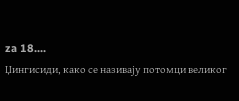za 18....
Џингисиди, како се називају потомци великог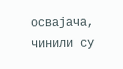освајача, чинили су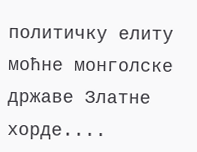политичку елиту моћне монголске државе Златне хорде....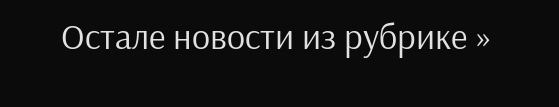Остале новости из рубрике »